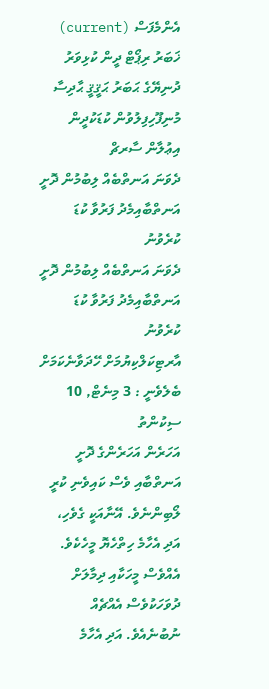އެންމެފަސް (current) ޚަބަރު ރިޕޯޓް ދީން ކުޅިވަރު ދުނިޔޭގެ ޙަބަރު ޙަޤީޤީ ޙާދިސާ މުނިފޫހިފިލުވުން ކުޑަކުދީން އިޢުލާން ސާރޗް
ދެވަނަ އަނތްބެއް ލިބުމުން ދޮށީ އަނތްބާއިމެދު ފަރުވާ ކުޑަ ކުރެވުނު
ދެވަނަ އަނތްބެއް ލިބުމުން ދޮށީ އަނތްބާއިމެދު ފަރުވާ ކުޑަ ކުރެވުނު
އާރޓިކަލްކިޔުމަށް ހޭދަވާނެކަމަށް ބެލެވެނީ : 3 މިނެޓް, 10 ސިކުންތު
އަހަރެން އަހަރެންގެ ދޮށީ އަނތްބާއި ވެސް ކައިވެނި ކުރީ ލޯބިންނެވެ. އޭނާއަކީ ގެވެހި، އަދި އެހާމެ ހިތްހެޔޮ މީހެކެވެ. އެއްވެސް މީހަކާއި ދިމާލަށް ދުވަހަކުވެސް އެއްޗެއް ނުބުނެއެވެ. އަދި އެހާމެ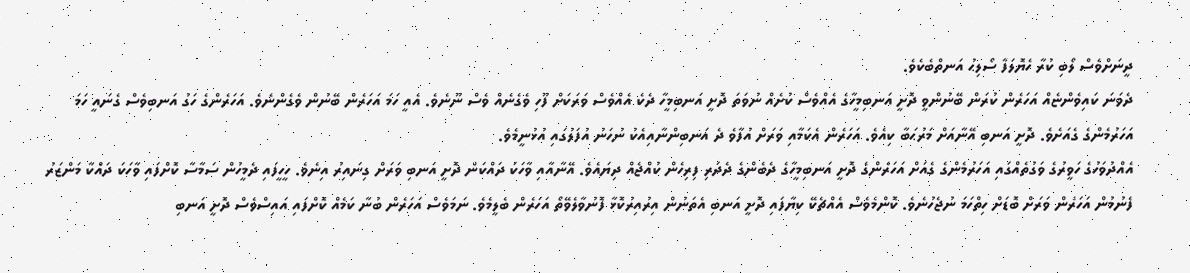ދީނަށްވެސް ލޯބި ކުރާ ހެޔޮލަފާ ސޯލިޙު އަނތްބެކެވެ.
ދެވަނަ ކައިވެންޏެއް އަހަރެން ކުރަން ބޭނުންވީ ދޮށީ އަނބިމީހާގެ އެއްވެސް ކުށެއް ނުވަތަ ދޮށީ އަނބިމީހާ ދެކެ އެއްވެސް ވަރަކަށް ފޫހި ވެގެނެއް ވެސް ނޫނެވެ. އެއީ ހަމަ އަހަރެން ބޭނުން ވެގެންނެވެ. އަހަރެންގެ ހަގު އަނބިވެސް ގެނައީ ހަމަ އަހަރުމެންގެ ގެއަށެވެ. ދޮށީ އަނބި އޭނާއަށް މަރުޙަބާ ކިއެވެ. އަހަރެން އެކަމާއި ވަރަށް އުފާވެ ދެ އަނބިންނާއިއެކު ނުހަނު އުފަލުގައި އުޅުނީމެވެ.
އެއްދުވަހުގެ ހަވީރުގެ ވަގުތެއްގައި އަހަރުމެންގެ ގެއަށް އަހަރެންގެ ދޮށީ އަނބިމީހާގެ ދެބެންގެ ދެދަރި ފިރިހެން ކުއްޖެއް ދިޔައެވެ. އޭނާއާއި ވާހަކަ ދައްކަން ދޮށީ އަނބި ވަރަށް ގިނައިރު އިނެވެ. ހީހީފައި ދެމީހުން ސަމާސާ ކޮށްފައި ވާހަކަ ދައްކާ މަންޒަރު ފެނުމުން އަހަރެން ވަރަށް ބޮޑަށް ހިތްހަމަ ނުޖެހުނެވެ. ކޮންމެވެސް އެއްޗެކޭ ކިޔާފައި ދޮށީ އަނބި އެތަނުން އިރުއިރުކޮޅާ ފޮނުވާލެވޭތޯ އަހަރެން ބެލީމެވެ. ނަމަވެސް އަހަރެން ބުނާ ކަމެއް ކޮށްފައި އައިސްވެސް ދޮށީ އަނބި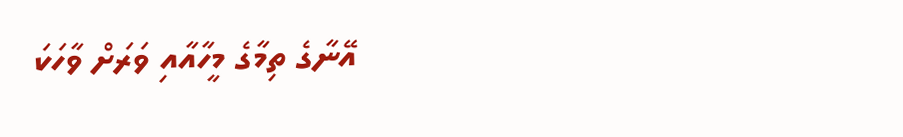އޭނާގެ ތިމާގެ މީހާއާއި ވަރަށް ވާހަކަ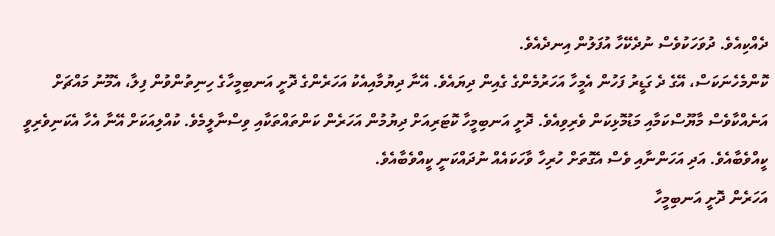ދެއްކިއެވެ. ދުވަހަކުވެސް ނުދެކޭހާ އުފަލުން އިނދެއެވެ.
ކޮންމެހެނަކަސް، އޭގެ ދެ ގަޑީރު ފަހުން އެމީހާ އަހަރުމެންގެ ގެއިން ދިޔައެވެ. އޭނާ ދިޔުމާއިއެކު އަހަރެންގެ ދޮށީ އަނބިމީހާގެ ހިނިތުންވުން ފިލާ، އެމޫނު މައްޗަށް އަނެއްކާވެސް މާޔޫސްކަމާއި މަޑުމޮޅިކަން ވެރިވިއެވެ. ދޮށީ އަނބިމީހާ ކޮޓަރިއަށް ދިޔުމުން އަހަރެން ކަންތައްތަކާއި ވިސްނާލީމެވެ. ކުއްލިއަކަށް އޭނާ އެހާ އެކަނިވެރިވީ ކީއްވެބާއެވެ. އަދި އަހަންނާއި ވެސް އެގޮތަށް ހުރިހާ ވާހަކައެއް ނުދައްކަނީ ކީއްވެބާއެވެ.
އަހަރެން ދޮށީ އަނބިމީހާ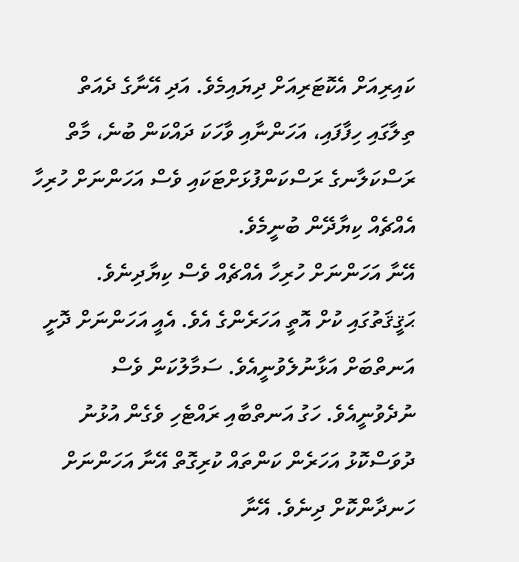ކައިރިއަށް އެކޮޓަރިއަށް ދިޔައިމެވެ. އަދި އޭނާގެ ދެއަތް ތިލާގައި ހިފާފައި، އަހަންނާއި ވާހަކަ ދައްކަން ބުނެ، މާތް ރަސްކަލާނގެ ރަސްކަންފުޅަށްޓަކައި ވެސް އަހަންނަށް ހުރިހާ އެއްޗެއް ކިޔާދޭން ބުނީމެވެ.
އޭނާ އަހަންނަށް ހުރިހާ އެއްޗެއް ވެސް ކިޔާދިނެވެ. ޙަޤީޤަތުގައި ކުށް އޮތީ އަހަރެންގެ އެވެ. އެއީ އަހަންނަށް ދޮށީ އަނތްބަށް އަޅާނުލެވުނީއެވެ. ސަމާލުކަން ވެސް ނުދެވުނީއެވެ. ހަގު އަނތްބާއި ރައްޓެހި ވެގެން އުޅުނު ދުވަސްކޮޅު އަހަރެން ކަންތައް ކުރިގޮތް އޭނާ އަހަންނަށް ހަނދާންކޮށް ދިނެވެ. އޭނާ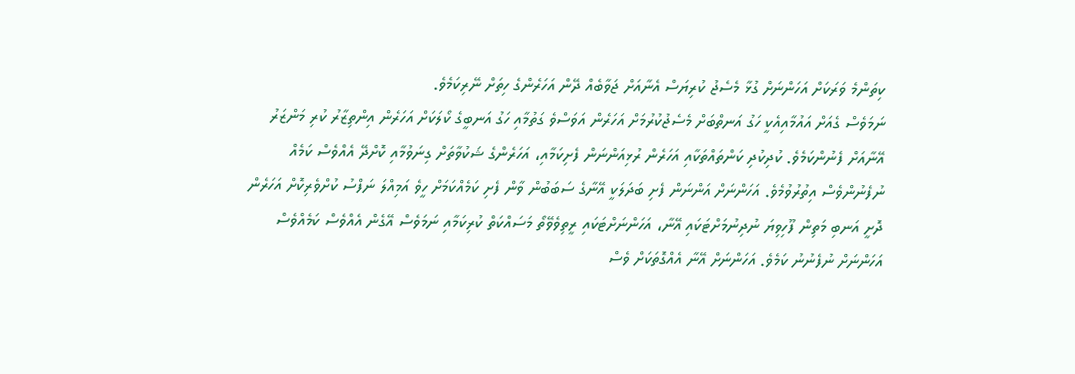ކިތަންމެ ވަރަކަށް އަހަންނަށް ގުޅާ މެސެޖު ކުރިޔަސް އެނާއަށް ޖަވާބެއް ދޭން އަހަރެންގެ ހިތަށް ނޭރިކަމެވެ.
ނަމަވެސް ގެއަށް އައުމާއިއެކީ ހަގު އަނތްބަށް މެސެޖުކުރުމަށް އަހަރެން އަވަސްވެ ގަތުމާއި ހަގު އަނބީގެ ކޯލަކަށް އަހަރެން އިންތިޒާރު ކުރި މަންޒަރު އޭނާއަށް ފެނުންކަމެވެ. ކުދިކުދި ކަންތައްތަކާއި އަހަރެން ރުޅިއަންނަން ފެށިކަމާއި، އަހަރެންގެ ޝަކުވާތަށް ގިނަވުމާއި ކޮށްދޭ އެއްވެސް ކަމެއް ނުފެނުންވެސް އިތުރުވުމެވެ. އަހަންނަށް އަންނަން ފެށި ބަދަލަކީ އޭނާގެ ސަބަބުން ވާން ފެށި ކަމެއްކަމަށް ހީވެ އަމިއްލަ ނަފްސު ކުށްވެރިކޮށް އަހަރެން ދޮށީ އަނބި މަތިން ފޫހިވިޔަ ނުދިނުމަށްޓަކައި އޭނާ، އަހަންނަށްޓަކައި ރީތިވެވޭތޯ މަސައްކަތް ކުރިކަމާއި ނަމަވެސް އޭގެން އެއްވެސް ކަމެއްވެސް އަހަންނަށް ނުފެނުނު ކަމެވެ. އަހަންނަށް އޭނާ އެއްގޮތަކަށް ވެސް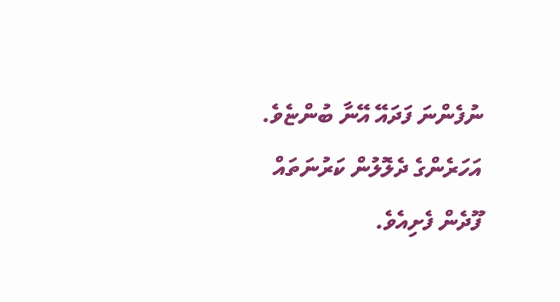ނުފެންނަ ފަދައޭ އޭނާ ބުންޏެވެ.
އަހަރެންގެ ދެލޮލުން ކަރުނަތައް ފޫދެން ފެށިއެވެ.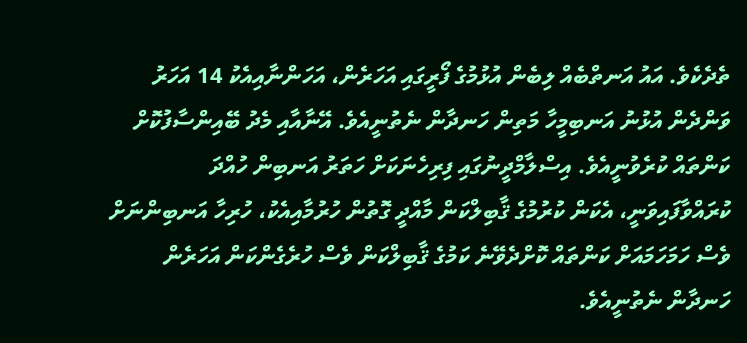ތެދެކެވެ. އައު އަނތްބެއް ލިބެން އުޅުމުގެ ފޯރީގައި އަހަރެން، އަހަންނާއިއެކު 14 އަހަރު ވަންދެން އުޅުނު އަނބިމީހާ މަތިން ހަނދާން ނެތުނީއެވެ. އޭނާއާއި މެދު ބޭއިންސާފުކޮށް ކަންތައް ކުރެވުނީއެވެ. އިސްލާމްދީނުގައި ފިރިހެނަކަށް ހަތަރު އަނބިން ހުއްދަ ކުރައްވާފައިވަނީ، އެކަން ކުރުމުގެ ޤާބިލްކަން މާއްދީ ގޮތުން ހުރުމާއިއެކު، ހުރިހާ އަނބިންނަށް ވެސް ހަމަހަމައަށް ކަންތައް ކޮށްދެވޭނެ ކަމުގެ ޤާބިލްކަން ވެސް ހުރެގެންކަން އަހަރެން ހަނދާން ނެތުނީއެވެ.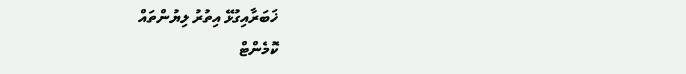ޚަބަރާއިގުޅޭ އިތުރު ލިޔުންތައް
ކޮމެންޓް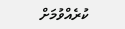ކުރެއްވުމަށް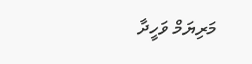މަރިޔަމް ވަހީދާ